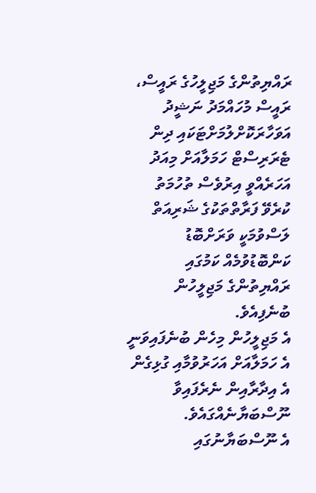ރައްޔިތުންގެ މަޖިލީހުގެ ރައީސް، ރައީސް މުހައްމަދު ނަޝީދު އަވަހާރަކޮށްލުމަށްޓަކައި ދިން ޓެރަރިސްޓް ހަމަލާއަށް މިއަދު އަހަރެއްވީ އިރުވެސް ތުހުމަތު ކުރެވޭ ފަރާތްތަކުގެ ޝަރިއަތް ލަސްވުމަކީ ވަރަށްބޮޑު ކަންބޮޑުވުމެއް ކަމުގައި ރައްޔިތުންގެ މަޖިލީހުން ބުނެފިއެވެ.
އެ މަޖިލީހުން މިހެން ބުނެފައިވަނީ އެ ހަމަލާއަށް އަހަރުވުމާއި ގުޅިގެން އެ އިދާރާއިން ނެރެފައިވާ ނޫސްބަޔާނެއްގައެވެ.
އެ ނޫސްބަޔާނުގައި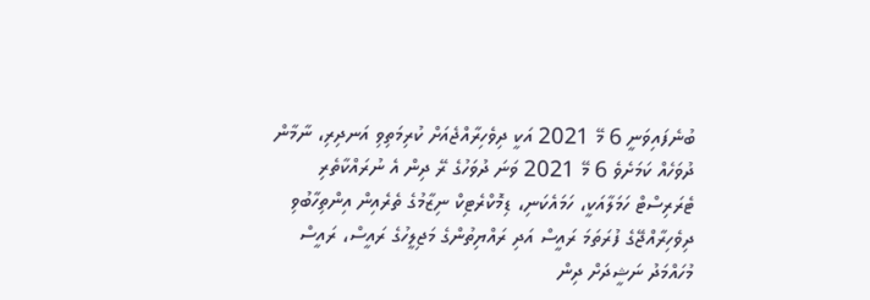ބުނެފައިވަނީ 6 މޭ 2021 އަކީ ދިވެހިރާއްޖެއަށް ކުރިމަތިވި އަނދިރި، ނާމާން ދުވަހެއް ކަމަށެވެ 6 މޭ 2021 ވަނަ ދުވަހުގެ ރޭ ދިން އެ ނުރައްކާތެރި ޓެރަރިސްޓް ހަމަލާއަކީ، ހަމައެކަނި، ޑިމޮކްރެޓިކް ނިޒާމުގެ ތެރެއިން އިންތިހާބުވި ދިވެހިރާއްޖޭގެ ފުރަތަމަ ރައީސް އަދި ރައްޔިތުންގެ މަޖިލީހުގެ ރައީސް، ރައީސް މުހައްމަދު ނަޝީދަށް ދިން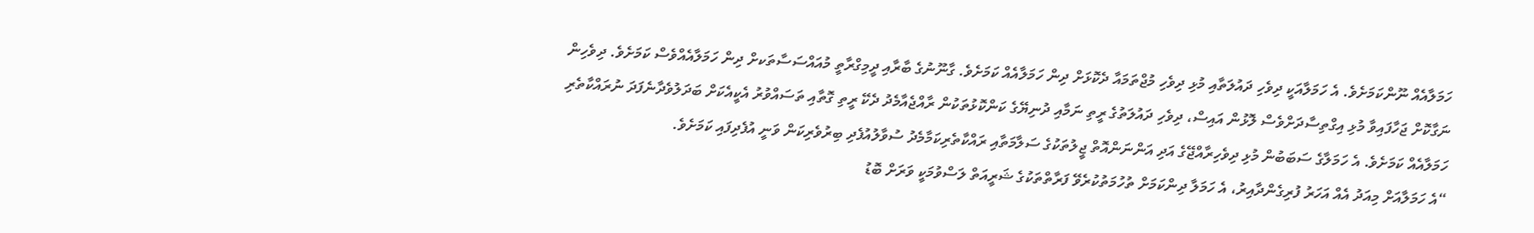ހަމަލާއެއް ނޫންކަމަށެވެ. އެ ހަމަލާއަކީ ދިވެހި ދައުލަތާއި މުޅި ދިވެހި މުޖްތަމައާ ދެކޮޅަށް ދިން ހަމަލާއެއް ކަމަށެވެ. ގާނޫނުގެ ބާރާއި ދީމިގްރާތީ މުއައްސަސާތަކށް ދިން ހަމަލާއެއްވެސް ކަމަށެވެ. ދިވެހިން ނަގާކޮށް ޖަހާފައިވާ މުޅި އިގްތިސާދަށްވެސް ލޮޅުން އައިސް، ދިވެހި ދައުލަތުގެ ރީތި ނަމާއި ދުނިޔޭގެ ކަންކޮޅުތަކުން ރާއްޖެއާމެދު ދެކޭ ރީތި ގޮތާއި ތަސައްވުރު އެކީއެކަށް ބަދަލުވެދާނެފަދަ ނުރައްކާތެރި ހަމަލާއެއް ކަމަށެވެ. އެ ހަމަލާގެ ސަބަބުން މުޅި ދިވެހިރާއްޖޭގެ އަދި އަންނަންއޮތް ޖީލުތަކުގެ ސަލާމަތާއި ރައްކާތެރިކަމާމެދު ސުވާލުއުފެދި ބިރުވެރިކަން ވަނީ އުފެދިފައި ކަމަށެވެ.
“އެ ހަމަލާއަށް މިއަދު އެއް އަހަރު ފުރިގެންދާއިރު، އެ ހަމަލާ ދިންކަމަށް ތުހުމަތުކުރެވޭ ފަރާތްތަކުގެ ޝަރީއަތް ލަސްވުމަކީ ވަރަށް ބޮޑު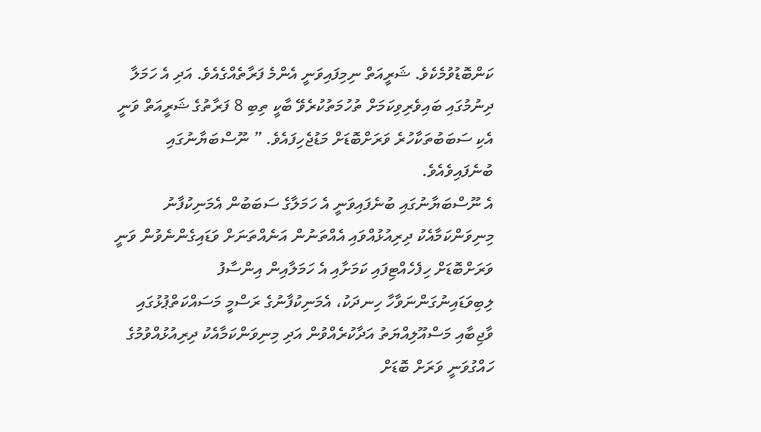ކަންބޮޑުވުމެކެވެ. ޝަރީއަތް ނިމިފައިވަނީ އެންމެ ފަރާތެއްގެއެވެ. އަދި އެ ހަމަލާ ދިނުމުގައި ބައިވެރިވިކަމަށް ތުހުމަތުކުރެވޭ ބާކީ ތިބި 8 ފަރާތުގެ ޝަރީއަތް ވަނީ އެކި ސަބަބުތަކާހުރެ ވަރަށްބޮޑަށް މަޑުޖެހިފައެވެ. ” ނޫސްބަޔާނުގައި ބުނެފައިވެއެވެ.
އެ ނޫސްބަޔާނުގައި ބުނެފައިވަނީ އެ ހަމަލާގެ ސަބަބުން އެމަނިކުފާނު މިނިވަންކަމާއެކު ދިރިއުޅުއްވައި އެއްތަނުން އަނެއްތަނަށް ވަޑައިގެންނެވުން ވަނީ ވަރަށްބޮޑަށް ހިފެހެއްޓިފައި ކަމަށާއި އެ ހަމަލާއިން އިންސާފު ލިބިވަޑައިނުގަންނަވާހާ ހިނދަކު، އެމަނިކުފާނުގެ ރަސްމީ މަސައްކަތްޕުޅުގައި ވާޖިބާއި މަސްއޫލިއްޔަތު އަދާކުރެއްވުން އަދި މިނިވަންކަމާއެކު ދިރިއުޅުއްވުމުގެ ހައްގުވަނީ ވަރަށް ބޮޑަށް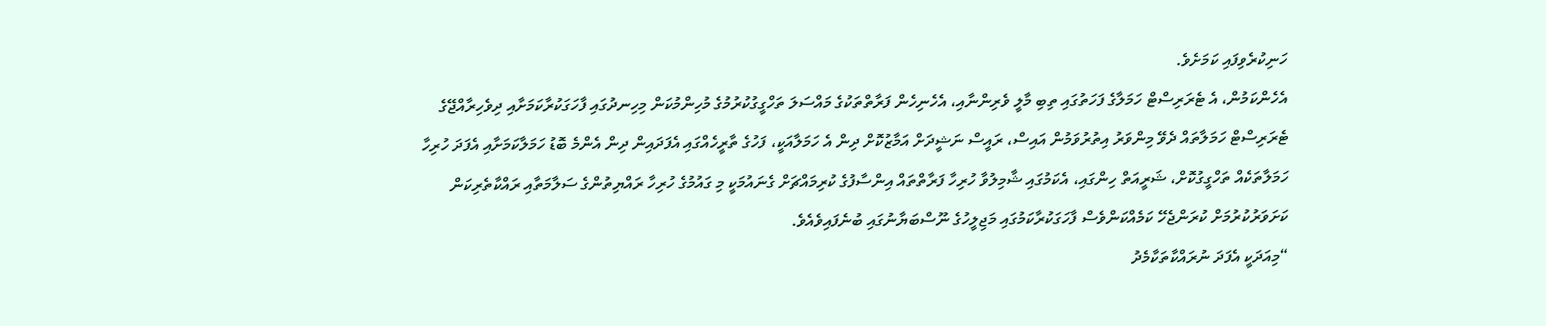ހަނިކުރެވިފައި ކަމަށެވެ.
އެހެންކަމުން، އެ ޓެރަރިސްޓް ހަމަލާގެ ފަހަތުގައި ތިބި މާލީ ވެރިންނާއި، އެހެނިހެން ފަރާތްތަކުގެ މައްސަލަ ތަހްގީގުކުރުމުގެ މުހިންމުކަން މިހިނދުގައި ފާހަގަކުރާކަމަށާއި ދިވެހިރާއްޖޭގެ ޓެރަރިސްޓް ހަމަލާތައް ދެވޭ މިންވަރު އިތުރުވަމުން އައިސް، ރައީސް ނަޝީދަށް އަމާޒުކޮށް ދިން އެ ހަމަލާއަކީ، ފަހުގެ ތާރީހެއްގައި އެފަދައިން ދިން އެންމެ ބޮޑު ހަމަލާކަމަށާއި އެފަދަ ހުރިހާ ހަމަލާތަކެއް ތަހްގީގުކޮށް، ޝަރީއަތް ހިންގައި، އެކަމުގައި ޝާމިލުވާ ހުރިހާ ފަރާތްތައް އިންސާފުގެ ކުރިމައްޗަށް ގެނައުމަކީ މި ގައުމުގެ ހުރިހާ ރައްޔިތުންގެ ސަލާމަތާއި ރައްކާތެރިކަން ކަށަވަރުކުރުމަށް ކުރަންޖެހޭ ކަމެއްކަންވެސް ފާހަގަކުރާކަމުގައި މަޖިލީހުގެ ނޫސްބަޔާނުގައި ބުނެފައިވެއެވެ.
“މިއަދަކީ އެފަދަ ނުރައްކާތަކާމެދު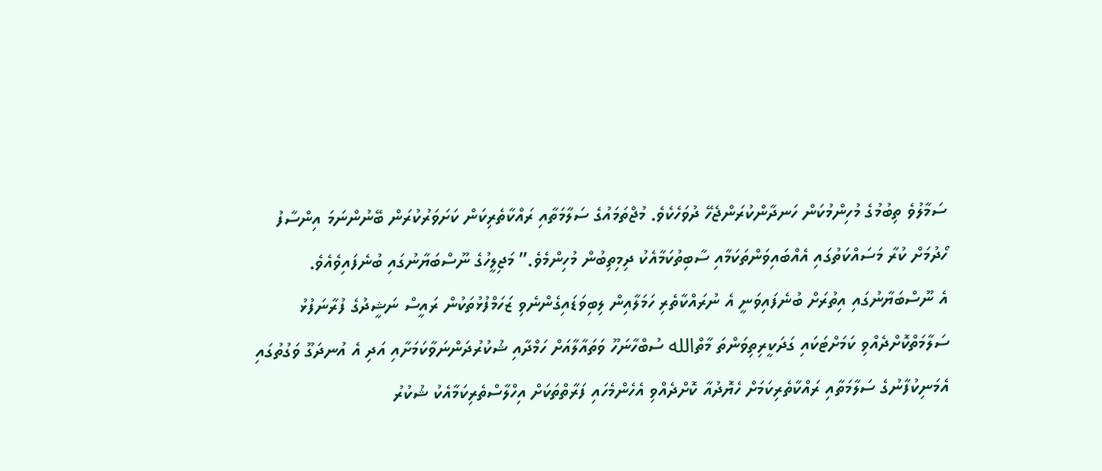ސަމާލުވެ ތިބުމުގެ މުހިންމުކަން ހަނދާންކުރަންޖެހޭ ދުވަހެކެވެ. މުޖްތަމައުގެ ސަލާމަތާއި ރައްކާތެރިކަން ކަށަވަރުކުރަން ބޭނުންނަމަ އިންސާފު ހޯދުމަށް ކުރާ މަސައްކަތުގައި އެއްބައިވަންތަކަމާއި ސާބިތުކަމާއެކު ދިމިތިބުން މުހިންމެވެ.” މަޖިލީހުގެ ނޫސްބަޔާނުގައި ބުނެފައިވެއެވެ.
އެ ނޫސްބަޔާނުގައި އިތުރަށް ބުނެފައިވަނީ އެ ނުރައްކާތެރި ހަމަލާއިން ލިބިވަޑައިގެންނެވި ޒަހަމްފުޅުތަކުން ރައީސް ނަޝީދުގެ ފުރާނަފުޅު ސަލާމަތްކޮށްދެއްވި ކަމަށްޓަކައި ގަދަކީރިތިވަންތަ މާތްالله ސުބްހާނަހޫ ވަތައާލާއަށް ހަމްދާއި ޝުކުރުދަންނަވާކަމަށާއި އަދި އެ އުނދަގޫ ވަގުތުގައި އެމަނިކުފާނުގެ ސަލާމަތާއި ރައްކާތެރިކަމަށް ހެޔޮދުއާ ކޮށްދެއްވި އެހެންމެހައި ފަރާތްތަކަށް އިހްލާސްތެރިކަމާއެކު ޝުކުރު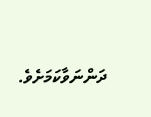ދަންނަވާކަމަށެވެ.